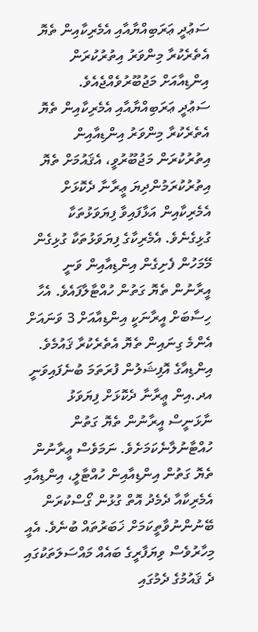ސަޢުދީ ޢަރަބިއްޔާއާއި އެމެރިކާއިން ތެޔޮ އެތެރެކުރާ މިންވަރު އިތުރުކުރަން އިންޑިއާއަށް މަޖުބޫރުވެއްޖެއެވެ.
ސަޢުދީ ޢަރަބިއްޔާއާއި އެމެރިކާއިން ތެޔޮ އެތެރެކުރާ މިންވަރު އިންޑިއާއިން އިތުރުކުރަން މަޖުބޫރުވީ، އެޤައުމަށް ތެޔޮ އިތުރުކުރަމުންދިޔަ ޢީރާނާ ދެކޮޅަށް އެމެރިކާއިން އަޅާފައިވާ ފިޔަވަޅުތަކާ ގުޅިގެނެވެ. އެމެރިކާގެ ފިޔަވަޅުތަކާ ގުޅިގެން މޭމަހުން ފެށިގެން އިންޑިއާއިން ވަނީ އީރާނުން ތެޔޮ ގަތުން ހުއްޓާލާފައެވެ. އެހާ ހިސާބަށް އީރާނަކީ އިންޑިއާއަށް 3 ވަނައަށް އެންމެ ގިނައިން ތެޔޮ އެތެރެކުރާ ޤައުމެވެ.
އިންޑިއާގެ އޮފިޝަލުން ފުރަތަމަ ބުނެފައިވަނީ އދ.އިން ޢީރާނާ ދެކޮޅަށް ފިޔަވަޅު ނާޅަނީސް އީރާނުން ތެޔޮ ގަތުން ހުއްޓާނުލާނެކަމަށެވެ. ނަމަވެސް ޢީރާނުން ތެޔޮ ގަތުން އިންޑިއާއިން ހުއްޓާލީ، އިންޑިއާއި އެމެރިކާއާ ދެމެދު އޮތް ގުޅުން ގޯސްކުރަން ބޭނުންނުވާތީކަމަށް ޚަބަރުތައް ބުނެވެ. އެއީ މިހާރުވެސް ވިޔަފާރީގެ ބައެއް މައްސަލަތަކުގައި ދެ ޤައުމުގެ ދެމުގައި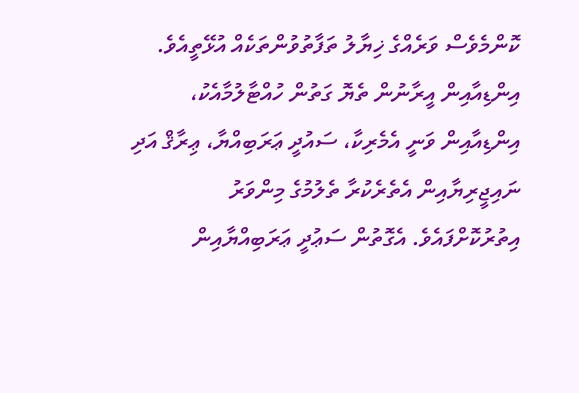ކޮންމެވެސް ވަރެއްގެ ޚިޔާލު ތަފާތުވުންތަކެއް އުޅޭތީއެވެ.
އިންޑިއާއިން އީރާނުން ތެޔޮ ގަތުން ހުއްޓާލުމާއެކު، އިންޑިއާއިން ވަނީ އެމެރިކާ، ސައުދީ ޢަރަބިއްޔާ، ޢިރާޤް އަދި ނައިޖީރިޔާއިން އެތެރެކުރާ ތެލުމުގެ މިންވަރު އިތުރުކޮށްފައެވެ. އެގޮތުން ސަޢުދީ ޢަރަބިއްޔާއިން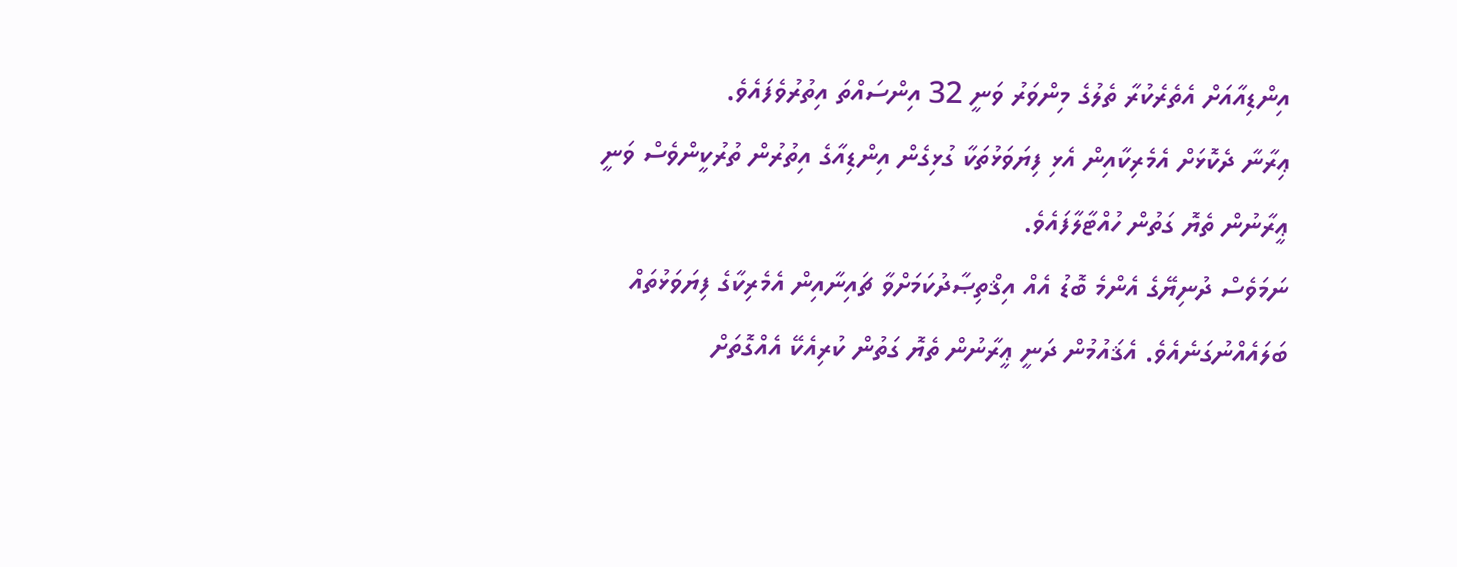އިންޑިއާއަށް އެތެރެކުރާ ތެލުގެ މިންވަރު ވަނީ 32 އިންސައްތަ އިތުރުވެފައެވެ.
ޢިރާނާ ދެކޮޅަށް އެމެރިކާއިން އެޅި ފިޔަވަޅުތަކާ ގުޅިގެން އިންޑިއާގެ އިތުރުން ތުރުކީންވެސް ވަނީ ޢީރާނުން ތެޔޮ ގަތުން ހުއްޓާލާފައެވެ.
ނަމަވެސް ދުނިޔޭގެ އެންމެ ބޮޑު އެއް އިޤްތިޞާދުކަމަށްވާ ޗައިނާއިން އެމެރިކާގެ ފިޔަވަޅުތައް ބަލައެއްނުގަނެއެވެ. އެޤައުމުން ދަނީ ޢީރާނުން ތެޔޮ ގަތުން ކުރިއެކޭ އެއްގޮތަށް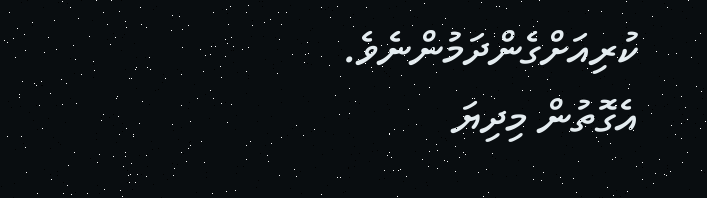ކުރިއަށްގެންދަމުންނެވެ. އެގޮތުން މިދިޔަ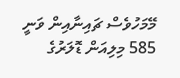މޭމަހުވެސް ޗައިނާއިން ވަނީ 585 މިލިއަން ޑޮލަރުގެ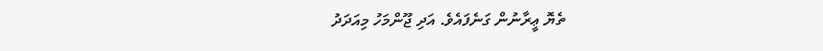ތެޔޮ ޢީރާނުން ގަނެފައެވެ. އަދި ޖޫންމަހު މިއަދަދު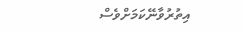އިތުރުވާނޭކަމަށްވެސް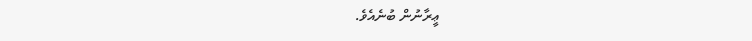ޢީރާނުން ބުނެއެވެ.